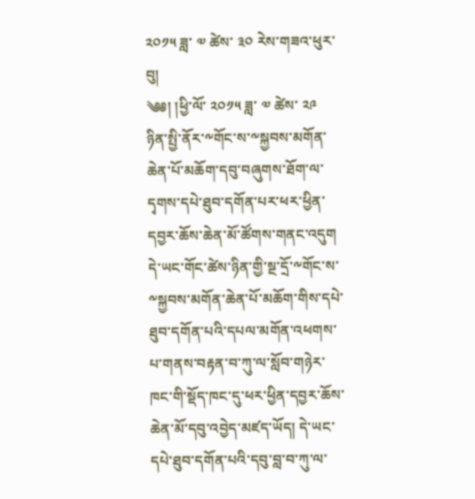༢༠༡༥ ཟླ་ ༧ ཚེས་ ༣༠ རེས་གཟའ་ཕུར་བུ།
༄༅། །ཕྱི་ལོ་ ༢༠༡༥ ཟླ་ ༧ ཚེས་ ༢༩ ཉིན་སྤྱི་ནོར་༸གོང་ས་༸སྐྱབས་མགོན་ཆེན་པོ་མཆོག་དབུ་བཞུགས་ཐོག་ལ་དྭགས་དཔེ་ཐུབ་དགོན་པར་ཕར་ཕྱིན་དབྱར་ཆོས་ཆེན་མོ་ཚོགས་གནང་འདུག དེ་ཡང་གོང་ཚེས་ཉིན་གྱི་སྔ་དྲོ་༸གོང་ས་༸སྐྱབས་མགོན་ཆེན་པོ་མཆོག་གིས་དཔེ་ཐུབ་དགོན་པའི་དཔལ་མགོན་འཕགས་པ་གནས་བརྟན་བ་ཀུ་ལ་སློབ་གཉེར་ཁང་གི་སྡོད་ཁང་དུ་ཕར་ཕྱིན་དབྱར་ཆོས་ཆེན་མོ་དབུ་འབྱེད་མཛད་ཡོད། དེ་ཡང་དཔེ་ཐུབ་དགོན་པའི་དབུ་བླ་བ་ཀུ་ལ་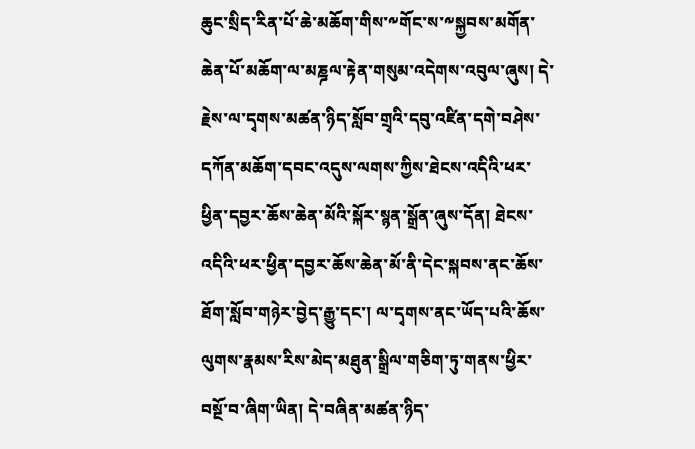ཆུང་སྲིད་རིན་པོ་ཆེ་མཆོག་གིས་༸གོང་ས་༸སྐྱབས་མགོན་ཆེན་པོ་མཆོག་ལ་མཎྜལ་རྟེན་གསུམ་འདེགས་འབུལ་ཞུས། དེ་རྗེས་ལ་དྭགས་མཚན་ཉིད་སློབ་གྲྭའི་དབུ་འཛིན་དགེ་བཤེས་དཀོན་མཆོག་དབང་འདུས་ལགས་ཀྱིས་ཐེངས་འདིའི་ཕར་ཕྱིན་དབྱར་ཆོས་ཆེན་མོའི་སྐོར་སྙན་སྒྲོན་ཞུས་དོན། ཐེངས་འདིའི་ཕར་ཕྱིན་དབྱར་ཆོས་ཆེན་མོ་ནི་དེང་སྐབས་ནང་ཆོས་ཐོག་སློབ་གཉེར་བྱེད་རྒྱུ་དང་། ལ་དྭགས་ནང་ཡོད་པའི་ཆོས་ལུགས་རྣམས་རིས་མེད་མཐུན་སྒྲིལ་གཅིག་ཏུ་གནས་ཕྱིར་བསྔོ་བ་ཞིག་ཡིན། དེ་བཞིན་མཚན་ཉིད་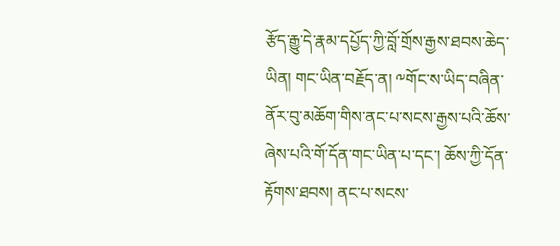རྩོད་རྒྱུ་དེ་རྣམ་དཔྱོད་ཀྱི་བློ་གྲོས་རྒྱས་ཐབས་ཆེད་ཡིན། གང་ཡིན་བརྗོད་ན། ༸གོང་ས་ཡིད་བཞིན་ནོར་བུ་མཆོག་གིས་ནང་པ་སངས་རྒྱས་པའི་ཆོས་ཞེས་པའི་གོ་དོན་གང་ཡིན་པ་དང་། ཆོས་ཀྱི་དོན་རྟོགས་ཐབས། ནང་པ་སངས་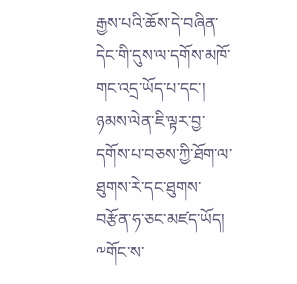རྒྱས་པའི་ཆོས་དེ་བཞིན་དེང་གི་དུས་ལ་དགོས་མཁོ་གང་འདྲ་ཡོད་པ་དང་། ཉམས་ལེན་ཇི་ལྟར་བྱ་དགོས་པ་བཅས་ཀྱི་ཐོག་ལ་ཐུགས་རེ་དང་ཐུགས་བརྩོན་ཧ་ཅང་མཛད་ཡོད། ༸གོང་ས་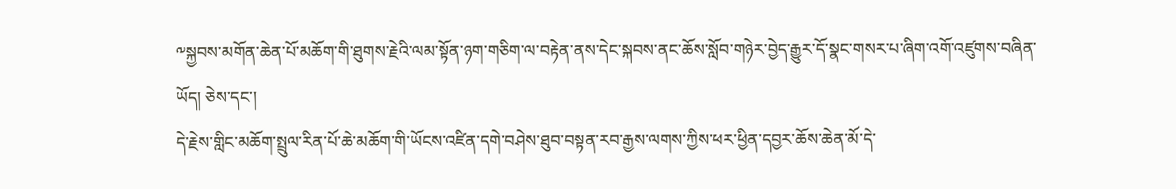༸སྐྱབས་མགོན་ཆེན་པོ་མཆོག་གི་ཐུགས་རྗེའི་ལམ་སྟོན་ཉག་གཅིག་ལ་བརྟེན་ནས་དེང་སྐབས་ནང་ཆོས་སློབ་གཉེར་བྱེད་རྒྱུར་དོ་སྣང་གསར་པ་ཞིག་འགོ་འཛུགས་བཞིན་ཡོད། ཅེས་དང་།
དེ་རྗེས་གླིང་མཆོག་སྤྲུལ་རིན་པོ་ཆེ་མཆོག་གི་ཡོངས་འཛིན་དགེ་བཤེས་ཐུབ་བསྟན་རབ་རྒྱས་ལགས་ཀྱིས་ཕར་ཕྱིན་དབྱར་ཆོས་ཆེན་མོ་དེ་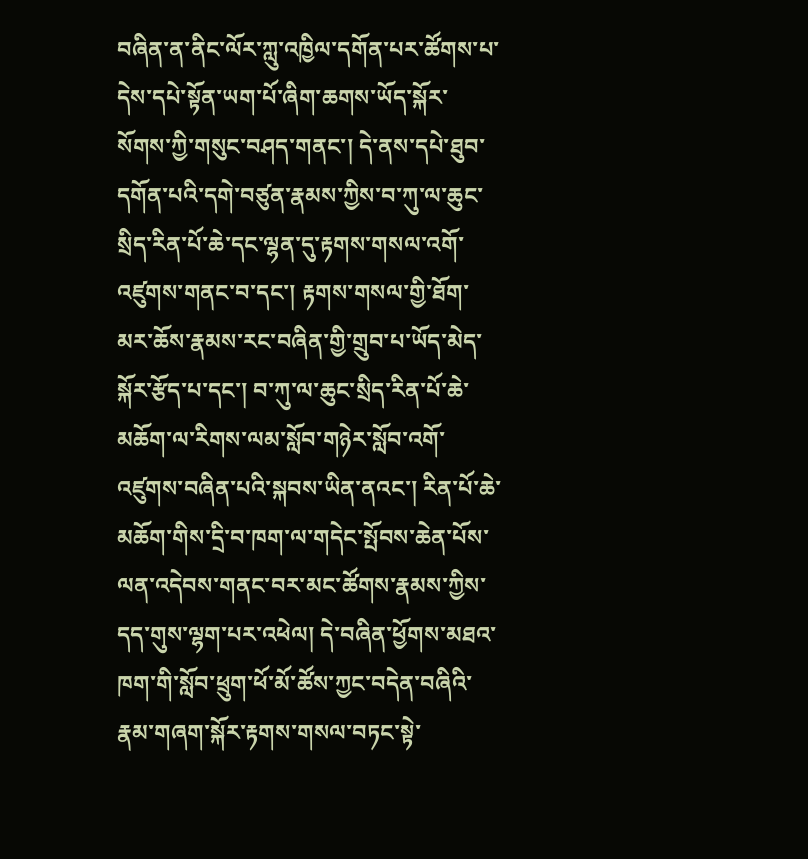བཞིན་ན་ནིང་ལོར་ཀླུ་འཁྱིལ་དགོན་པར་ཚོགས་པ་དེས་དཔེ་སྟོན་ཡག་པོ་ཞིག་ཆགས་ཡོད་སྐོར་སོགས་ཀྱི་གསུང་བཤད་གནང་། དེ་ནས་དཔེ་ཐུབ་དགོན་པའི་དགེ་བཙུན་རྣམས་ཀྱིས་བ་ཀུ་ལ་ཆུང་སྲིད་རིན་པོ་ཆེ་དང་ལྷན་དུ་རྟགས་གསལ་འགོ་འཛུགས་གནང་བ་དང་། རྟགས་གསལ་གྱི་ཐོག་མར་ཆོས་རྣམས་རང་བཞིན་གྱི་གྲུབ་པ་ཡོད་མེད་སྐོར་རྩོད་པ་དང་། བ་ཀུ་ལ་ཆུང་སྲིད་རིན་པོ་ཆེ་མཆོག་ལ་རིགས་ལམ་སློབ་གཉེར་སློབ་འགོ་འཛུགས་བཞིན་པའི་སྐབས་ཡིན་ནའང་། རིན་པོ་ཆེ་མཆོག་གིས་དྲི་བ་ཁག་ལ་གདེང་སྤོབས་ཆེན་པོས་ལན་འདེབས་གནང་བར་མང་ཚོགས་རྣམས་ཀྱིས་དད་གུས་ལྷག་པར་འཕེལ། དེ་བཞིན་ཕྱོགས་མཐའ་ཁག་གི་སློབ་ཕྲུག་ཕོ་མོ་ཚོས་ཀྱང་བདེན་བཞིའི་རྣམ་གཞག་སྐོར་རྟགས་གསལ་བཏང་སྟེ་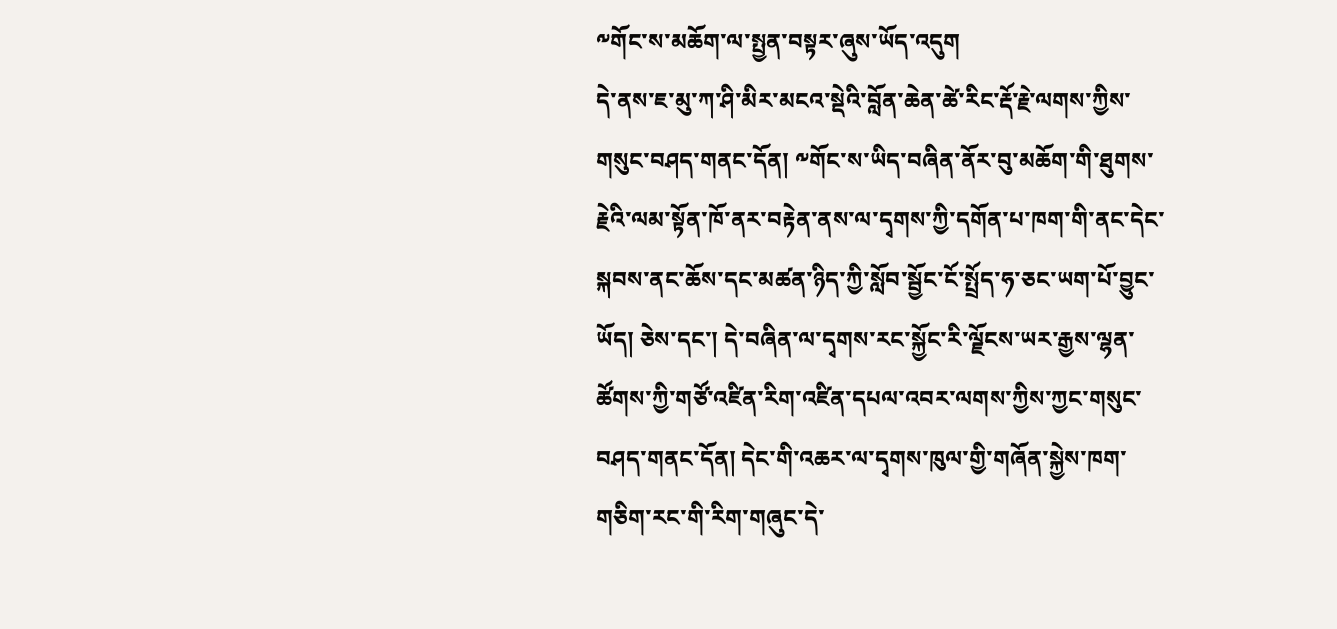༸གོང་ས་མཆོག་ལ་སྤྱན་བསྟར་ཞུས་ཡོད་འདུག
དེ་ནས་ཇ་མུ་ཀ་ཤི་མིར་མངའ་སྡེའི་བློན་ཆེན་ཚེ་རིང་རྡོ་རྗེ་ལགས་ཀྱིས་གསུང་བཤད་གནང་དོན། ༸གོང་ས་ཡིད་བཞིན་ནོར་བུ་མཆོག་གི་ཐུགས་རྗེའི་ལམ་སྟོན་ཁོ་ནར་བརྟེན་ནས་ལ་དྭགས་ཀྱི་དགོན་པ་ཁག་གི་ནང་དེང་སྐབས་ནང་ཆོས་དང་མཚན་ཉིད་ཀྱི་སློབ་སྦྱོང་ངོ་སྤྲོད་ཧ་ཅང་ཡག་པོ་བྱུང་ཡོད། ཅེས་དང་། དེ་བཞིན་ལ་དྭགས་རང་སྐྱོང་རི་ལྗོངས་ཡར་རྒྱས་ལྷན་ཚོགས་ཀྱི་གཙོ་འཛིན་རིག་འཛིན་དཔལ་འབར་ལགས་ཀྱིས་ཀྱང་གསུང་བཤད་གནང་དོན། དེང་གི་འཆར་ལ་དྭགས་ཁུལ་གྱི་གཞོན་སྐྱེས་ཁག་གཅིག་རང་གི་རིག་གཞུང་དེ་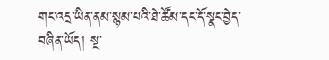གང་འདྲ་ཡིན་ནམ་སྙམ་པའི་ཐེ་ཚོམ་དང་དོ་སྣང་བྱེད་བཞིན་ཡོད། སྔ་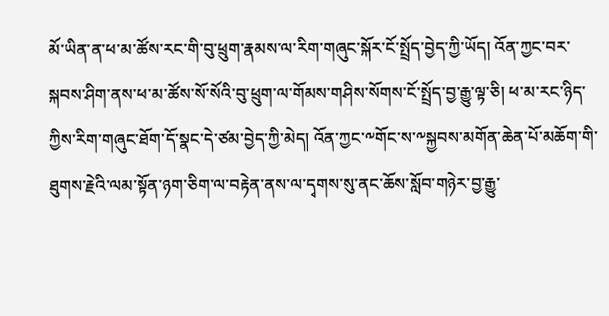མོ་ཡིན་ན་ཕ་མ་ཚོས་རང་གི་བུ་ཕྲུག་རྣམས་ལ་རིག་གཞུང་སྐོར་ངོ་སྤྲོད་བྱེད་ཀྱི་ཡོད། འོན་ཀྱང་བར་སྐབས་ཤིག་ནས་ཕ་མ་ཚོས་སོ་སོའི་བུ་ཕྲུག་ལ་གོམས་གཤིས་སོགས་ངོ་སྤྲོད་བྱ་རྒྱུ་ལྟ་ཅི། ཕ་མ་རང་ཉིད་ཀྱིས་རིག་གཞུང་ཐོག་དོ་སྣང་དེ་ཙམ་བྱེད་ཀྱི་མེད། འོན་ཀྱང་༸གོང་ས་༸སྐྱབས་མགོན་ཆེན་པོ་མཆོག་གི་ཐུགས་རྗེའི་ལམ་སྟོན་ཉག་ཅིག་ལ་བརྟེན་ནས་ལ་དྭགས་སུ་ནང་ཆོས་སློབ་གཉེར་བྱ་རྒྱུ་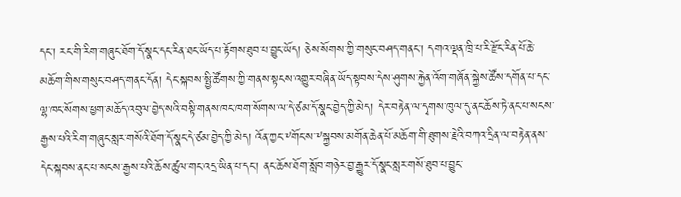དང་། རང་གི་རིག་གཞུང་ཐོག་དོ་སྣང་དང་རིན་ཐང་ཡོད་པ་རྟོགས་ཐུབ་པ་བྱུང་ཡོད། ཅེས་སོགས་ཀྱི་གསུང་བཤད་གནང་། དགའ་ལྡན་ཁྲི་པ་རི་རྫོང་རིན་པོ་ཆེ་མཆོག་གིས་གསུང་བཤད་གནང་དོན། དེང་སྐབས་སྤྱི་ཚོགས་ཀྱི་གནས་སྟངས་འགྱུར་བཞིན་ཡོད་སྟབས་དེས་ཤུགས་རྐྱེན་འོག་གཞོན་སྐྱེས་ཚོས་དགོན་པ་དང་ལྷ་ཁང་སོགས་ཕྱག་མཆོད་འབུལ་བྱེད་སའི་བསྟི་གནས་ཁང་ཁག་སོགས་ལ་དེ་ཙམ་དོ་སྣང་བྱེད་ཀྱི་མེད། དེར་བརྟེན་ལ་དྭགས་ཁུལ་དུ་ནང་ཆོས་ཏེ་ནང་པ་སངས་རྒྱས་པའི་རིག་གཞུང་སླར་གསོའི་ཐོག་དོ་སྣང་དེ་ཙམ་བྱེད་ཀྱི་མེད། འོན་ཀྱང་༸གོང་ས་༸སྐྱབས་མགོན་ཆེན་པོ་མཆོག་གི་ཐུགས་རྗེའི་བཀའ་དྲིན་ལ་བརྟེན་ནས་དེང་སྐབས་ནང་པ་སངས་རྒྱས་པའི་ཆོས་ཚུལ་གང་འདྲ་ཡིན་པ་དང་། ནང་ཆོས་ཐོག་སློབ་གཉེར་བྱ་རྒྱུར་དོ་སྣང་སླར་གསོ་ཐུབ་པ་བྱུང་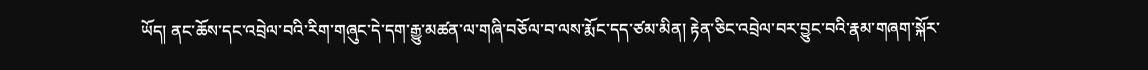ཡོད། ནང་ཆོས་དང་འབྲེལ་བའི་རིག་གཞུང་དེ་དག་རྒྱུ་མཚན་ལ་གཞི་བཅོལ་བ་ལས་རྨོང་དད་ཙམ་མིན། རྟེན་ཅིང་འབྲེལ་བར་བྱུང་བའི་རྣམ་གཞག་སྐོར་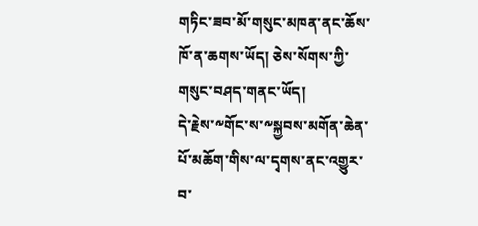གཏིང་ཟབ་མོ་གསུང་མཁན་ནང་ཆོས་ཁོ་ན་ཆགས་ཡོད། ཅེས་སོགས་ཀྱི་གསུང་བཤད་གནང་ཡོད།
དེ་རྗེས་༸གོང་ས་༸སྐྱབས་མགོན་ཆེན་པོ་མཆོག་གིས་ལ་དྭགས་ནང་འགྱུར་བ་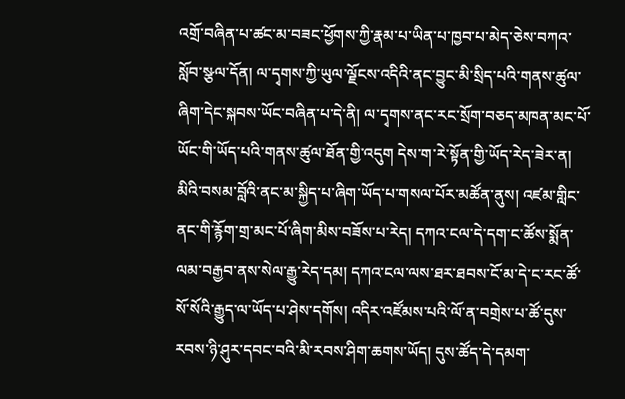འགྲོ་བཞིན་པ་ཚང་མ་བཟང་ཕྱོགས་ཀྱི་རྣམ་པ་ཡིན་པ་ཁྱབ་པ་མེད་ཅེས་བཀའ་སློབ་སྩལ་དོན། ལ་དྭགས་ཀྱི་ཡུལ་ལྗོངས་འདིའི་ནང་བྱུང་མི་སྲིད་པའི་གནས་ཚུལ་ཞིག་དེང་སྐབས་ཡོང་བཞིན་པ་དེ་ནི། ལ་དྭགས་ནང་རང་སྲོག་བཅད་མཁན་མང་པོ་ཡོང་གི་ཡོད་པའི་གནས་ཚུལ་ཐོན་གྱི་འདུག དེས་ག་རེ་སྟོན་གྱི་ཡོད་རེད་ཟེར་ན། མིའི་བསམ་བློའི་ནང་མ་སྐྱིད་པ་ཞིག་ཡོད་པ་གསལ་པོར་མཚོན་ནུས། འཛམ་གླིང་ནང་གི་རྙོག་གྲ་མང་པོ་ཞིག་མིས་བཟོས་པ་རེད། དཀའ་ངལ་དེ་དག་ང་ཚོས་སྨོན་ལམ་བརྒྱབ་ནས་སེལ་རྒྱུ་རེད་དམ། དཀའ་ངལ་ལས་ཐར་ཐབས་ངོ་མ་དེ་ང་རང་ཚོ་སོ་སོའི་རྒྱུད་ལ་ཡོད་པ་ཤེས་དགོས། འདིར་འཛོམས་པའི་ལོ་ན་བགྲེས་པ་ཚོ་དུས་རབས་ཉི་ཤུར་དབང་བའི་མི་རབས་ཤིག་ཆགས་ཡོད། དུས་ཚོད་དེ་དམག་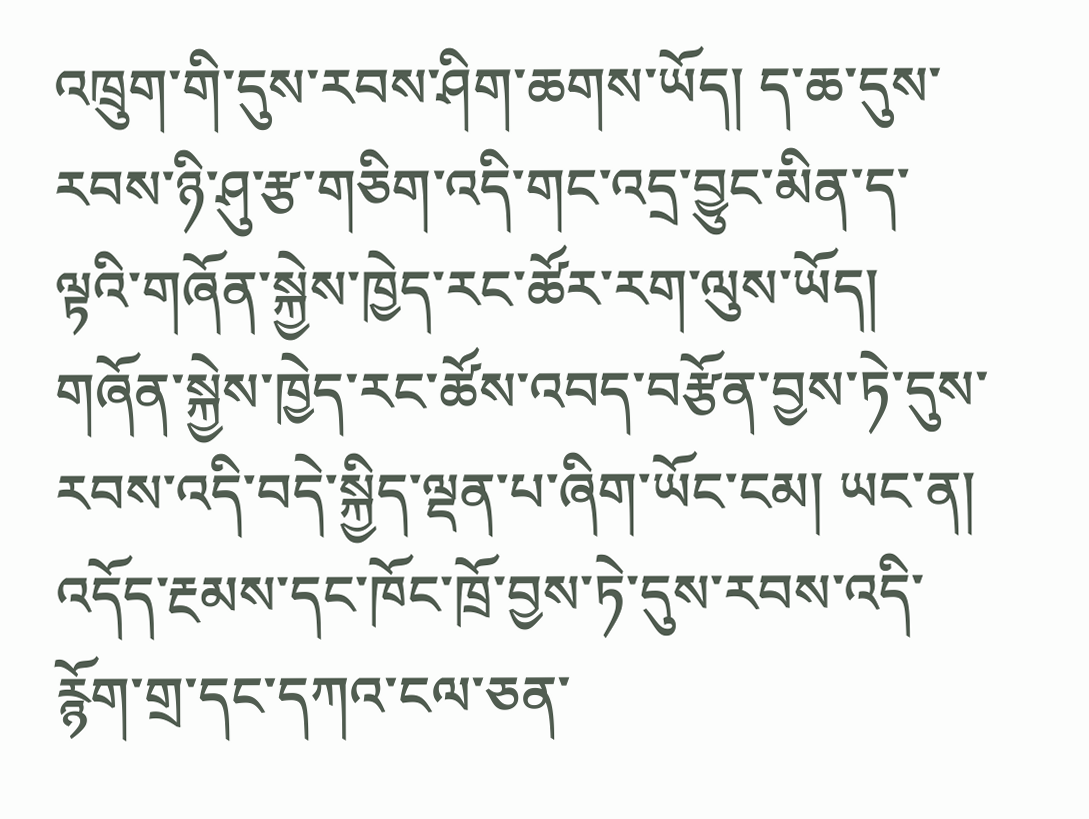འཁྲུག་གི་དུས་རབས་ཤིག་ཆགས་ཡོད། ད་ཆ་དུས་རབས་ཉི་ཤུ་རྩ་གཅིག་འདི་གང་འདྲ་བྱུང་མིན་ད་ལྟའི་གཞོན་སྐྱེས་ཁྱེད་རང་ཚོར་རག་ལུས་ཡོད། གཞོན་སྐྱེས་ཁྱེད་རང་ཚོས་འབད་བརྩོན་བྱས་ཏེ་དུས་རབས་འདི་བདེ་སྐྱིད་ལྡན་པ་ཞིག་ཡོང་ངམ། ཡང་ན། འདོད་རྔམས་དང་ཁོང་ཁྲོ་བྱས་ཏེ་དུས་རབས་འདི་རྙོག་གྲ་དང་དཀའ་ངལ་ཅན་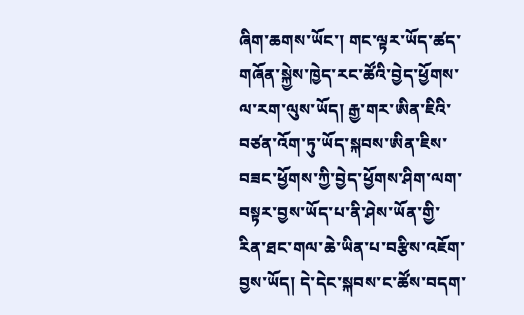ཞིག་ཆགས་ཡོང་། གང་ལྟར་ཡོད་ཚད་གཞོན་སྐྱེས་ཁྱེད་རང་ཚོའི་བྱེད་ཕྱོགས་ལ་རག་ལུས་ཡོད། རྒྱ་གར་ཨིན་ཇིའི་བཙན་འོག་ཏུ་ཡོད་སྐབས་ཨིན་ཇིས་བཟང་ཕྱོགས་ཀྱི་བྱེད་ཕྱོགས་ཤིག་ལག་བསྟར་བྱས་ཡོད་པ་ནི་ཤེས་ཡོན་གྱི་རིན་ཐང་གལ་ཆེ་ཡིན་པ་བརྩིས་འཇོག་བྱས་ཡོད། དེ་དེང་སྐབས་ང་ཚོས་བདག་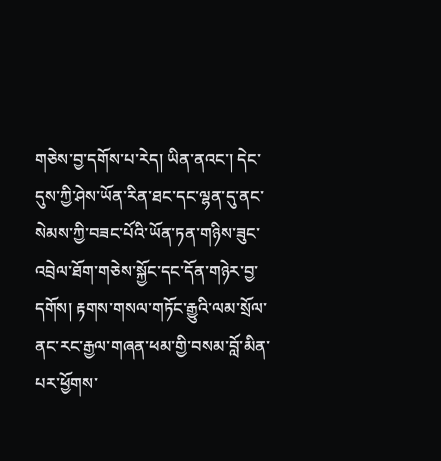གཅེས་བྱ་དགོས་པ་རེད། ཡིན་ནའང་། དེང་དུས་ཀྱི་ཤེས་ཡོན་རིན་ཐང་དང་ལྷན་དུ་ནང་སེམས་ཀྱི་བཟང་པོའི་ཡོན་ཏན་གཉིས་ཟུང་འབྲེལ་ཐོག་གཅེས་སྐྱོང་དང་དོན་གཉེར་བྱ་དགོས། རྟགས་གསལ་གཏོང་རྒྱུའི་ལམ་སྲོལ་ནང་རང་རྒྱལ་གཞན་ཕམ་གྱི་བསམ་བློ་མིན་པར་ཕྱོགས་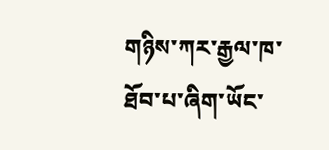གཉིས་ཀར་རྒྱལ་ཁ་ཐོབ་པ་ཞིག་ཡོང་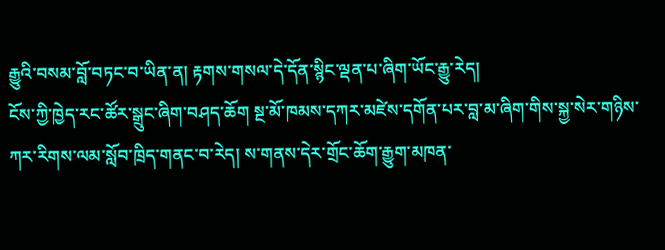རྒྱུའི་བསམ་བློ་བཏང་བ་ཡིན་ན། རྟགས་གསལ་དེ་དོན་སྙིང་ལྡན་པ་ཞིག་ཡོང་རྒྱུ་རེད།
ངོས་ཀྱི་ཁྱེད་རང་ཚོར་སྒྲུང་ཞིག་བཤད་ཆོག སྔ་མོ་ཁམས་དཀར་མཛེས་དགོན་པར་བླ་མ་ཞིག་གིས་སྐྱ་སེར་གཉིས་ཀར་རིགས་ལམ་སློབ་ཁྲིད་གནང་བ་རེད། ས་གནས་དེར་གྲོང་ཆོག་རྒྱུག་མཁན་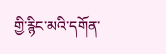གྱི་རྙིང་མའི་དགོན་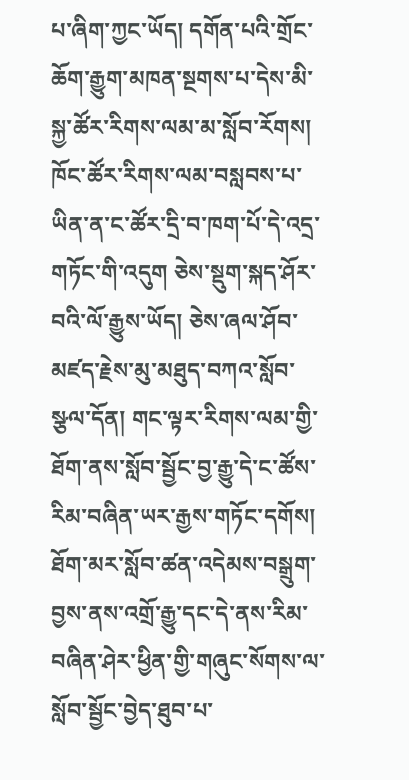པ་ཞིག་ཀྱང་ཡོད། དགོན་པའི་གྲོང་ཆོག་རྒྱུག་མཁན་སྔགས་པ་དེས་མི་སྐྱ་ཚོར་རིགས་ལམ་མ་སློབ་རོགས། ཁོང་ཚོར་རིགས་ལམ་བསླབས་པ་ཡིན་ན་ང་ཚོར་དྲི་བ་ཁག་པོ་དེ་འདྲ་གཏོང་གི་འདུག ཅེས་སྡུག་སྐད་ཤོར་བའི་ལོ་རྒྱུས་ཡོད། ཅེས་ཞལ་ཤོབ་མཛད་རྗེས་མུ་མཐུད་བཀའ་སློབ་སྩལ་དོན། གང་ལྟར་རིགས་ལམ་གྱི་ཐོག་ནས་སློབ་སྦྱོང་བྱ་རྒྱུ་དེ་ང་ཚོས་རིམ་བཞིན་ཡར་རྒྱས་གཏོང་དགོས། ཐོག་མར་སློབ་ཚན་འདེམས་བསྒྲུག་བྱས་ནས་འགྲོ་རྒྱུ་དང་དེ་ནས་རིམ་བཞིན་ཤེར་ཕྱིན་གྱི་གཞུང་སོགས་ལ་སློབ་སྦྱོང་བྱེད་ཐུབ་པ་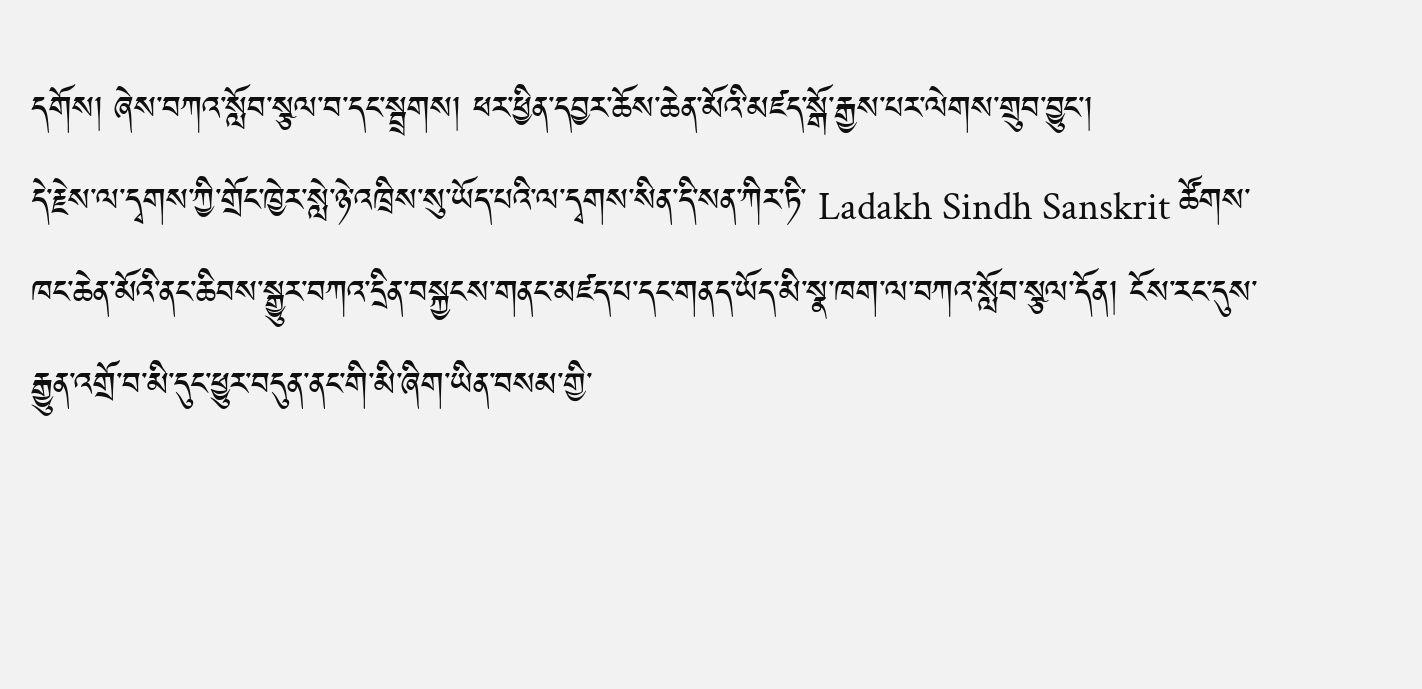དགོས། ཞེས་བཀའ་སློབ་སྩལ་བ་དང་སྦྲགས། ཕར་ཕྱིན་དབྱར་ཆོས་ཆེན་མོའི་མཛད་སྒོ་རྒྱས་པར་ལེགས་གྲུབ་བྱུང་།
དེ་རྗེས་ལ་དྭགས་ཀྱི་གྲོང་ཁྱེར་སླེ་ཉེ་འཁྲིས་སུ་ཡོད་པའི་ལ་དྭགས་སིན་དི་སན་ཀིར་ཏི་ Ladakh Sindh Sanskrit ཚོགས་ཁང་ཆེན་མོའི་ནང་ཆིབས་སྒྱུར་བཀའ་དྲིན་བསྐྱངས་གནང་མཛད་པ་དང་གནད་ཡོད་མི་སྣ་ཁག་ལ་བཀའ་སློབ་སྩལ་དོན། ངོས་རང་དུས་རྒྱུན་འགྲོ་བ་མི་དུང་ཕྱུར་བདུན་ནང་གི་མི་ཞིག་ཡིན་བསམ་གྱི་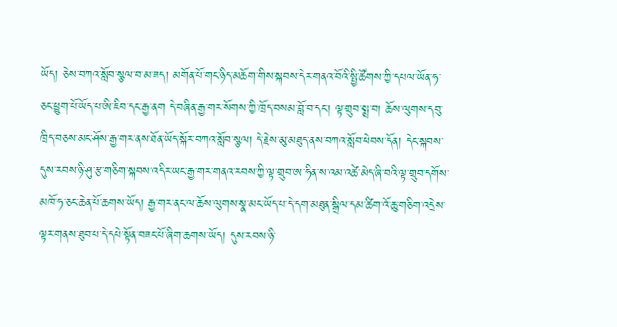ཡོད། ཅེས་བཀའ་སློབ་སྩལ་བ་མ་ཟད། མགོན་པོ་གང་ཉིད་མཆོག་གིས་སྐབས་དེར་གནའ་བོའི་སྤྱི་ཚོགས་ཀྱི་དཔལ་ཡོན་ཧ་ཅང་ཕྱུག་པོ་ཡོད་པ་ཨི་ཇིབ་དང་རྒྱ་ནག དེ་བཞིན་རྒྱ་གར་སོགས་ཀྱི་ཁྲོད་བསམ་བློ་བ་དང་། ལྟ་གྲུབ་སྨྲ་བ། ཆོས་ལུགས་དབུ་ཁྲིད་བཅས་མང་ཤོས་རྒྱ་གར་ནས་ཐོན་ཡོད་སྐོར་བཀའ་སློབ་སྩལ། དེ་རྗེས་མུ་མཐུད་ནས་བཀའ་སློབ་ཕེབས་དོན། དེང་སྐབས་དུས་རབས་ཉི་ཤུ་རྩ་གཅིག་སྐབས་འདིར་ཡང་རྒྱ་གར་གནའ་རབས་ཀྱི་ལྟ་གྲུབ་ཨ་ཧིན་ས་འམ་འཚེ་མེད་ཞི་བའི་ལྟ་གྲུབ་དགོས་མཁོ་ཧ་ཅང་ཆེན་པོ་ཆགས་ཡོད། རྒྱ་གར་ནང་ལ་ཆོས་ལུགས་སྣ་མང་ཡོད་པ་དེ་དག་མཐུན་སྒྲིལ་དམ་ཚིག་འོ་ཆུ་གཅིག་འདྲེས་ལྟར་གནས་ཐུབ་པ་དེ་དཔེ་སྟོན་བཟང་པོ་ཞིག་ཆགས་ཡོད། དུས་རབས་ཉི་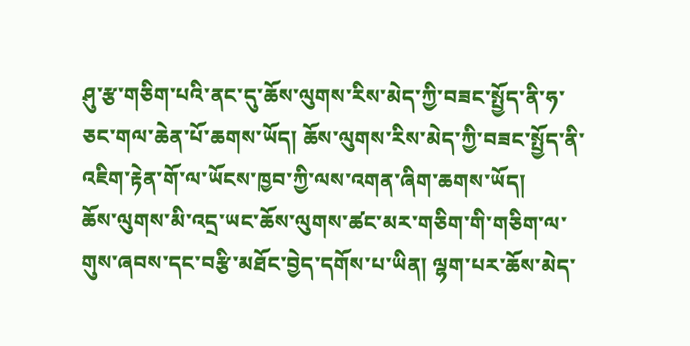ཤུ་རྩ་གཅིག་པའི་ནང་དུ་ཆོས་ལུགས་རིས་མེད་ཀྱི་བཟང་སྤྱོད་ནི་ཧ་ཅང་གལ་ཆེན་པོ་ཆགས་ཡོད། ཆོས་ལུགས་རིས་མེད་ཀྱི་བཟང་སྤྱོད་ནི་འཇིག་རྟེན་གོ་ལ་ཡོངས་ཁྱབ་ཀྱི་ལས་འགན་ཞིག་ཆགས་ཡོད།
ཆོས་ལུགས་མི་འདྲ་ཡང་ཆོས་ལུགས་ཚང་མར་གཅིག་གི་གཅིག་ལ་གུས་ཞབས་དང་བརྩི་མཐོང་བྱེད་དགོས་པ་ཡིན། ལྷག་པར་ཆོས་མེད་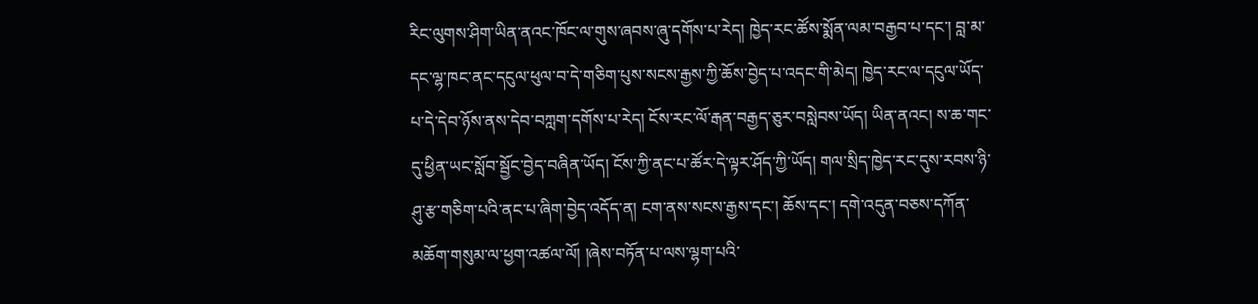རིང་ལུགས་ཤིག་ཡིན་ནའང་ཁོང་ལ་གུས་ཞབས་ཞུ་དགོས་པ་རེད། ཁྱེད་རང་ཚོས་སྨོན་ལམ་བརྒྱབ་པ་དང་། བླ་མ་དང་ལྷ་ཁང་ནང་དངུལ་ཕུལ་བ་དེ་གཅིག་པུས་སངས་རྒྱས་ཀྱི་ཆོས་བྱེད་པ་འདང་གི་མེད། ཁྱེད་རང་ལ་དངུལ་ཡོད་པ་དེ་དེབ་ཉོས་ནས་དེབ་བཀླག་དགོས་པ་རེད། ངོས་རང་ལོ་རྒན་བརྒྱད་ཅུར་བསླེབས་ཡོད། ཡིན་ནའང། ས་ཆ་གང་དུ་ཕྱིན་ཡང་སློབ་སྦྱོང་བྱེད་བཞིན་ཡོད། ངོས་ཀྱི་ནང་པ་ཚོར་དེ་ལྟར་ཤོད་ཀྱི་ཡོད། གལ་སྲིད་ཁྱེད་རང་དུས་རབས་ཉི་ཤུ་རྩ་གཅིག་པའི་ནང་པ་ཞིག་བྱེད་འདོད་ན། ངག་ནས་སངས་རྒྱས་དང་། ཆོས་དང་། དགེ་འདུན་བཅས་དཀོན་མཆོག་གསུམ་ལ་ཕྱག་འཚལ་ལོ། །ཞེས་བཏོན་པ་ལས་ལྷག་པའི་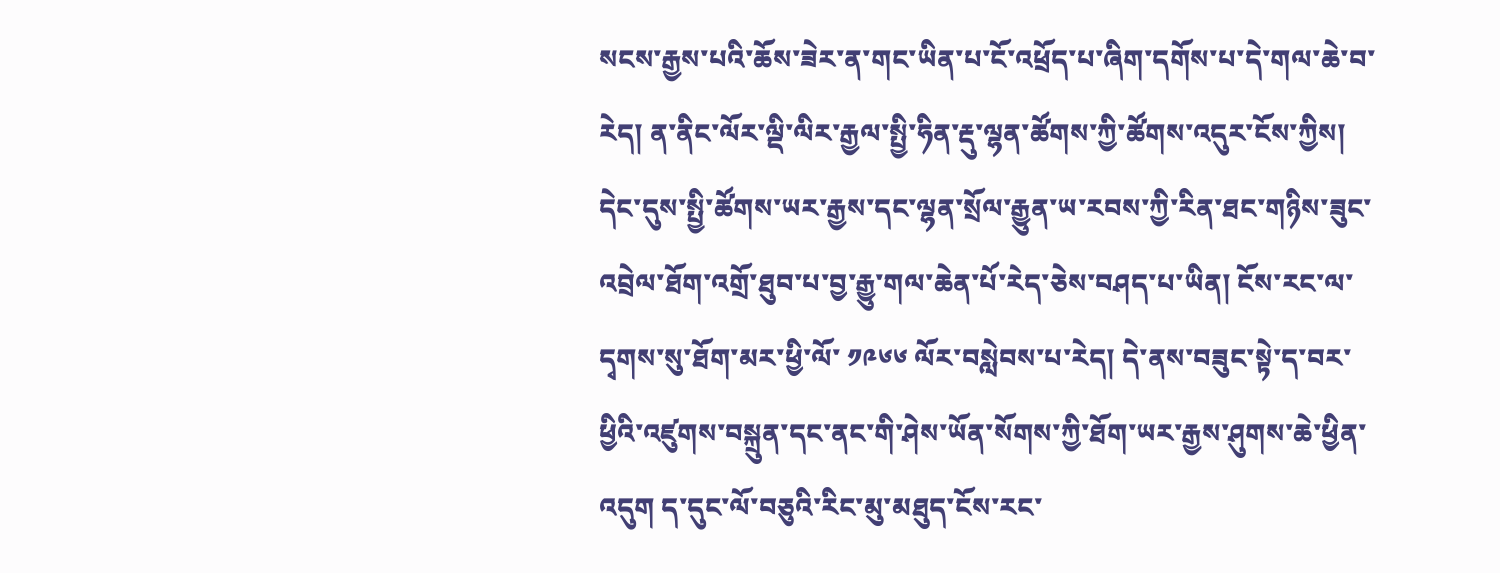སངས་རྒྱས་པའི་ཆོས་ཟེར་ན་གང་ཡིན་པ་ངོ་འཕྲོད་པ་ཞིག་དགོས་པ་དེ་གལ་ཆེ་བ་རེད། ན་ནིང་ལོར་ལྡི་ལིར་རྒྱལ་སྤྱི་ཧིན་རྡུ་ལྷན་ཚོགས་ཀྱི་ཚོགས་འདུར་ངོས་ཀྱིས། དེང་དུས་སྤྱི་ཚོགས་ཡར་རྒྱས་དང་ལྷན་སྲོལ་རྒྱུན་ཡ་རབས་ཀྱི་རིན་ཐང་གཉིས་ཟུང་འབྲེལ་ཐོག་འགྲོ་ཐུབ་པ་བྱ་རྒྱུ་གལ་ཆེན་པོ་རེད་ཅེས་བཤད་པ་ཡིན། ངོས་རང་ལ་དྭགས་སུ་ཐོག་མར་ཕྱི་ལོ་ ༡༩༦༦ ལོར་བསླེབས་པ་རེད། དེ་ནས་བཟུང་སྟེ་ད་བར་ཕྱིའི་འཛུགས་བསྐྲུན་དང་ནང་གི་ཤེས་ཡོན་སོགས་ཀྱི་ཐོག་ཡར་རྒྱས་ཤུགས་ཆེ་ཕྱིན་འདུག ད་དུང་ལོ་བཅུའི་རིང་མུ་མཐུད་ངོས་རང་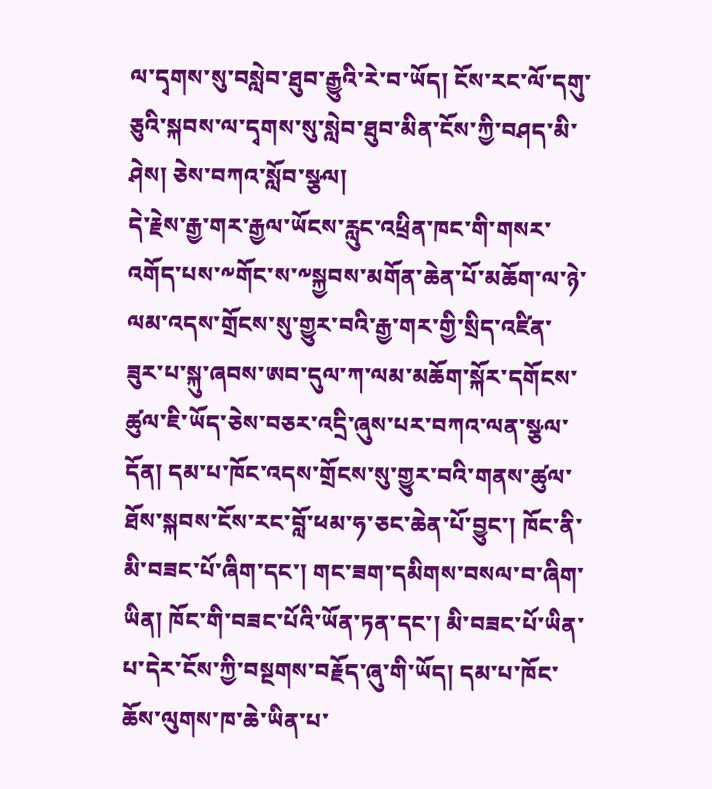ལ་དྭགས་སུ་བསླེབ་ཐུབ་རྒྱུའི་རེ་བ་ཡོད། ངོས་རང་ལོ་དགུ་ཅུའི་སྐབས་ལ་དྭགས་སུ་སླེབ་ཐུབ་མིན་ངོས་ཀྱི་བཤད་མི་ཤེས། ཅེས་བཀའ་སློབ་སྩལ།
དེ་རྗེས་རྒྱ་གར་རྒྱལ་ཡོངས་རླུང་འཕྲིན་ཁང་གི་གསར་འགོད་པས་༸གོང་ས་༸སྐྱབས་མགོན་ཆེན་པོ་མཆོག་ལ་ཉེ་ལམ་འདས་གྲོངས་སུ་གྱུར་བའི་རྒྱ་གར་གྱི་སྲིད་འཛིན་ཟུར་པ་སྐུ་ཞབས་ཨབ་དུལ་ཀ་ལམ་མཆོག་སྐོར་དགོངས་ཚུལ་ཇི་ཡོད་ཅེས་བཅར་འདྲི་ཞུས་པར་བཀའ་ལན་སྩལ་དོན། དམ་པ་ཁོང་འདས་གྲོངས་སུ་གྱུར་བའི་གནས་ཚུལ་ཐོས་སྐབས་ངོས་རང་བློ་ཕམ་ཧ་ཅང་ཆེན་པོ་བྱུང་། ཁོང་ནི་མི་བཟང་པོ་ཞིག་དང་། གང་ཟག་དམིགས་བསལ་བ་ཞིག་ཡིན། ཁོང་གི་བཟང་པོའི་ཡོན་ཏན་དང་། མི་བཟང་པོ་ཡིན་པ་དེར་ངོས་ཀྱི་བསྔགས་བརྗོད་ཞུ་གི་ཡོད། དམ་པ་ཁོང་ཆོས་ལུགས་ཁ་ཆེ་ཡིན་པ་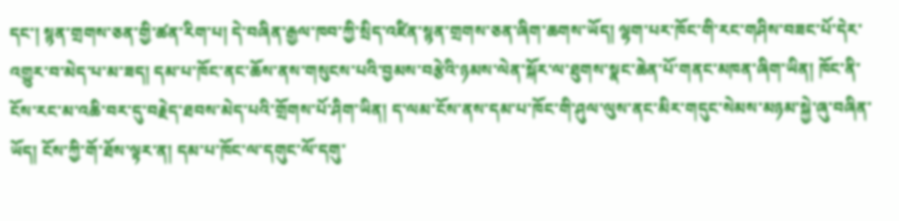དང་། སྙན་གྲགས་ཅན་གྱི་ཚན་རིག་པ། དེ་བཞིན་རྒྱལ་ཁབ་ཀྱི་སྲིད་འཛིན་སྙན་གྲགས་ཅན་ཞིག་ཆགས་ཡོད། ལྷག་པར་ཁོང་གི་རང་གཤིས་བཟང་པོ་དེར་འགྱུར་བ་མེད་པ་མ་ཟད། དམ་པ་ཁོང་ནང་ཆོས་ནས་གསུངས་པའི་བྱམས་བརྩེའི་ཉམས་ལེན་སྐོར་ལ་ཐུགས་སྣང་ཆེན་པོ་གནང་མཁན་ཞིག་ཡིན། ཁོང་ནི་ངོས་རང་མ་འཆི་བར་དུ་བརྗེད་ཐབས་མེད་པའི་གྲོགས་པོ་ཤིག་ཡིན། ད་ལམ་ངོས་ནས་དམ་པ་ཁོང་གི་ཤུལ་ལུས་ནང་མིར་གདུང་སེམས་མཉམ་སྐྱེ་ཞུ་བཞིན་ཡོད། ངོས་ཀྱི་གོ་ཐོས་ལྟར་ན། དམ་པ་ཁོང་ལ་དགུང་ལོ་དགུ་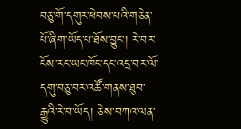བཅུ་གོ་དགུར་ཕེབས་པའི་གཅེན་པོ་ཞིག་ཡོད་པ་ཐོས་བྱུང་། རེ་བར་ངོས་རང་ཡང་ཁོང་དང་འདྲ་བར་ལོ་དགུ་བཅུ་བར་འཚོ་གནས་ཐུབ་རྒྱུའི་རེ་བ་ཡོད། ཅེས་བཀའ་ལན་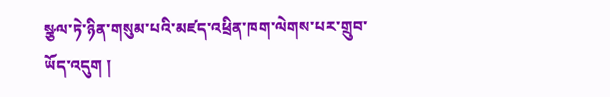སྩལ་ཏེ་ཉིན་གསུམ་པའི་མཛད་འཕྲིན་ཁག་ལེགས་པར་གྲུབ་ཡོད་འདུག །